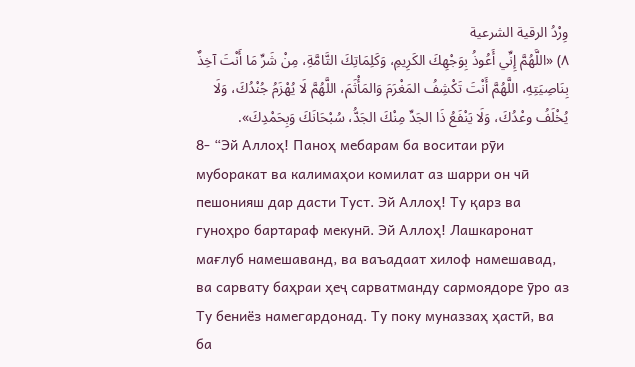وِرْدُ الرقية الشرعية
٨) «اللَّهُمَّ إِنِّي أَعُوذُ بِوَجْهِكَ الكَرِيمِ، وَكَلِمَاتِكَ التَّامَّةِ، مِنْ شَرِّ مَا أَنْتَ آخِذٌ بِنَاصِيَتِهِ، اللَّهُمَّ أَنْتَ تَكْشِفُ المَغْرَمَ وَالمَأْثَمَ، اللَّهُمَّ لَا يُهْزَمُ جُنْدُكَ، وَلَا يُخْلَفُ وعْدُكَ، وَلَا يَنْفَعُ ذَا الجَدِّ مِنْكَ الجَدُّ، سُبْحَانَكَ وَبِحَمْدِكَ».
8- “Эй Аллоҳ! Паноҳ мебарам ба воситаи рӯи муборакат ва калимаҳои комилат аз шарри он чӣ пешонияш дар дасти Туст. Эй Аллоҳ! Ту қарз ва гуноҳро бартараф мекунӣ. Эй Аллоҳ! Лашкаронат мағлуб намешаванд, ва ваъадаат хилоф намешавад, ва сарвату баҳраи ҳеҷ сарватманду сармоядоре ӯро аз Ту бениёз намегардонад. Ту поку муназзаҳ ҳастӣ, ва ба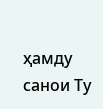ҳамду санои Ту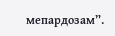мепардозам”.